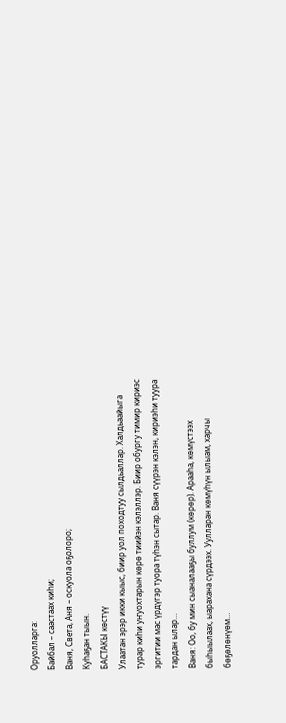Оруолларга:
Байбал – саастаах киһи;
Ваня, Света, Аня – оскуола оҕолоро;
Куһаҕан тыын.
БАСТАКЫ көстүү
Улаатан эрэр икки кыыс, биир уол походтуу сылдьаллар. Халдьаайыга турар киһи уҥуохтарын көрө тиийэн кэлэллэр. Биир обургу тимир кириэс эргитии мас үрдүгэр туора түһэн сытар. Ваня сүүрэн кэлэн, кириэһи туура тардан ылар…
Ваня: Оо, бу мин сыаналааҕы буллум (көрөр). Арааһа, көмүстээх быһыылаах, ыарахана сүрдээх. Уулларан көмүһүн ылыам, харчы бөҕөлөнүөм…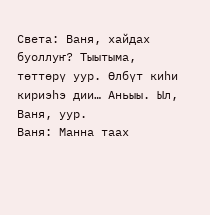Света: Ваня, хайдах буоллуҥ? Тыытыма, төттөрү уур. Өлбүт киһи кириэһэ дии… Аньыы. Ыл, Ваня, уур.
Ваня: Манна таах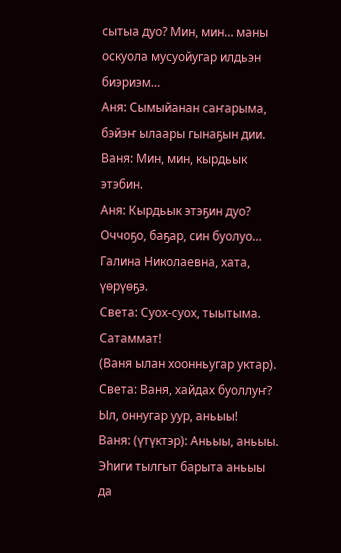сытыа дуо? Мин, мин… маны оскуола мусуойугар илдьэн биэриэм…
Аня: Сымыйанан саҥарыма, бэйэҥ ылаары гынаҕын дии.
Ваня: Мин, мин, кырдьык этэбин.
Аня: Кырдьык этэҕин дуо? Оччоҕо, баҕар, син буолуо… Галина Николаевна, хата, үөрүөҕэ.
Света: Суох-суох, тыытыма. Сатаммат!
(Ваня ылан хоонньугар уктар).
Света: Ваня, хайдах буоллуҥ? Ыл, оннугар уур, аньыы!
Ваня: (үтүктэр): Аньыы, аньыы. Эһиги тылгыт барыта аньыы да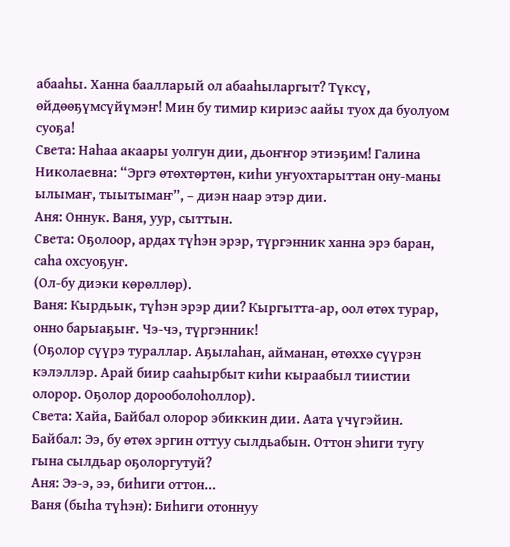абааһы. Ханна баалларый ол абааһыларгыт? Түксү, өйдөөҕүмсүйүмэҥ! Мин бу тимир кириэс аайы туох да буолуом суоҕа!
Света: Наһаа акаары уолгун дии, дьоҥҥор этиэҕим! Галина Николаевна: “Эргэ өтөхтөртөн, киһи уҥуохтарыттан ону-маны ылымаҥ, тыытымаҥ”, – диэн наар этэр дии.
Аня: Оннук. Ваня, уур, сыттын.
Света: Оҕолоор, ардах түһэн эрэр, түргэнник ханна эрэ баран, саһа охсуоҕуҥ.
(Ол-бу диэки көрөллөр).
Ваня: Кырдьык, түһэн эрэр дии? Кыргытта-ар, оол өтөх турар, онно барыаҕыҥ. Чэ-чэ, түргэнник!
(Оҕолор сүүрэ тураллар. Аҕылаһан, айманан, өтөххө сүүрэн кэлэллэр. Арай биир сааһырбыт киһи кыраабыл тиистии олорор. Оҕолор дорооболоһоллор).
Света: Хайа, Байбал олорор эбиккин дии. Аата үчүгэйин.
Байбал: Ээ, бу өтөх эргин оттуу сылдьабын. Оттон эһиги тугу гына сылдьар оҕолоргутуй?
Аня: Ээ-э, ээ, биһиги оттон…
Ваня (быһа түһэн): Биһиги отоннуу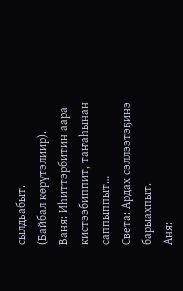сылдьабыт.
(Байбал көрүтэлиир).
Ваня: Иһиттэрбитин аара кистээбиппит, таҥаһынан саппыппыт…
Света: Ардах сэллээтэҕинэ барыахпыт.
Аня: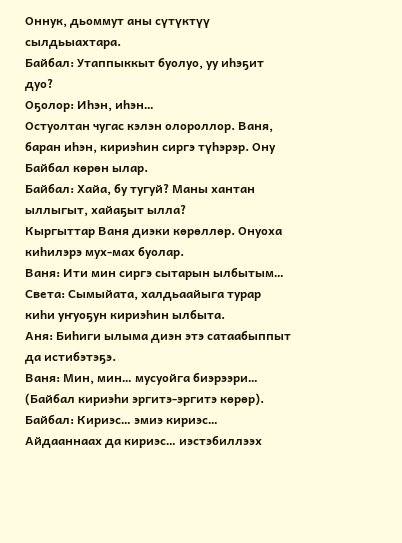Оннук, дьоммут аны сүтүктүү сылдьыахтара.
Байбал: Утаппыккыт буолуо, уу иһэҕит дуо?
Оҕолор: Иһэн, иһэн…
Остуолтан чугас кэлэн олороллор. Ваня, баран иһэн, кириэһин сиргэ түһэрэр. Ону Байбал көрөн ылар.
Байбал: Хайа, бу тугуй? Маны хантан ыллыгыт, хайаҕыт ылла?
Кыргыттар Ваня диэки көрөллөр. Онуоха киһилэрэ мух-мах буолар.
Ваня: Ити мин сиргэ сытарын ылбытым…
Света: Сымыйата, халдьаайыга турар киһи уҥуоҕун кириэһин ылбыта.
Аня: Биһиги ылыма диэн этэ сатаабыппыт да истибэтэҕэ.
Ваня: Мин, мин… мусуойга биэрээри…
(Байбал кириэһи эргитэ-эргитэ көрөр).
Байбал: Кириэс… эмиэ кириэс… Айдааннаах да кириэс… иэстэбиллээх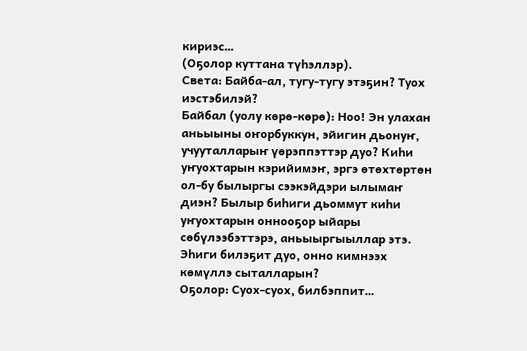кириэс…
(Оҕолор куттана түһэллэр).
Света: Байба-ал, тугу-тугу этэҕин? Туох иэстэбилэй?
Байбал (уолу көрө-көрө): Ноо! Эн улахан аньыыны оҥорбуккун, эйигин дьонуҥ, учууталларыҥ үөрэппэттэр дуо? Киһи уҥуохтарын кэрийимэҥ, эргэ өтөхтөртөн ол-бу былыргы сээкэйдэри ылымаҥ диэн? Былыр биһиги дьоммут киһи уҥуохтарын оннооҕор ыйары сөбүлээбэттэрэ, аньыыргыыллар этэ. Эһиги билэҕит дуо, онно кимнээх көмүллэ сыталларын?
Оҕолор: Суох-суох, билбэппит…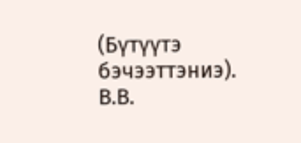(Бүтүүтэ
бэчээттэниэ).
В.В.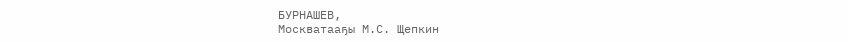БУРНАШЕВ,
Москватааҕы М.С. Щепкин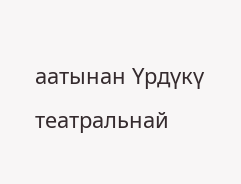аатынан Үрдүкү театральнай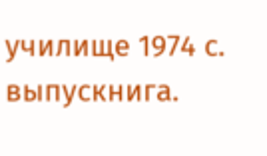училище 1974 с. выпускнига.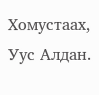Хомустаах,
Уус Алдан.